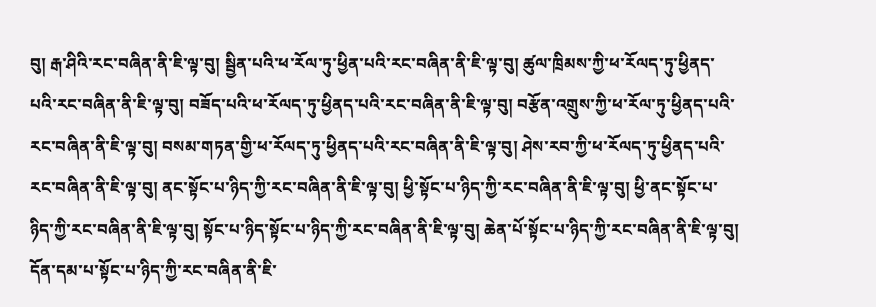བུ། རྒ་ཤིའི་རང་བཞིན་ནི་ཇི་ལྟ་བུ། སྦྱིན་པའི་ཕ་རོལ་ཏུ་ཕྱིན་པའི་རང་བཞིན་ནི་ཇི་ལྟ་བུ། ཚུལ་ཁྲིམས་ཀྱི་ཕ་རོལད་ཏུ་ཕྱིནད་པའི་རང་བཞིན་ནི་ཇི་ལྟ་བུ། བཟོད་པའི་ཕ་རོལད་ཏུ་ཕྱིནད་པའི་རང་བཞིན་ནི་ཇི་ལྟ་བུ། བརྩོན་འགྲུས་ཀྱི་ཕ་རོལ་ཏུ་ཕྱིནད་པའི་རང་བཞིན་ནི་ཇི་ལྟ་བུ། བསམ་གཏན་གྱི་ཕ་རོལད་ཏུ་ཕྱིནད་པའི་རང་བཞིན་ནི་ཇི་ལྟ་བུ། ཤེས་རབ་ཀྱི་ཕ་རོལད་ཏུ་ཕྱིནད་པའི་རང་བཞིན་ནི་ཇི་ལྟ་བུ། ནང་སྟོང་པ་ཉིད་ཀྱི་རང་བཞིན་ནི་ཇི་ལྟ་བུ། ཕྱི་སྟོང་པ་ཉིད་ཀྱི་རང་བཞིན་ནི་ཇི་ལྟ་བུ། ཕྱི་ནང་སྟོང་པ་ཉིད་ཀྱི་རང་བཞིན་ནི་ཇི་ལྟ་བུ། སྟོང་པ་ཉིད་སྟོང་པ་ཉིད་ཀྱི་རང་བཞིན་ནི་ཇི་ལྟ་བུ། ཆེན་པོ་སྟོང་པ་ཉིད་ཀྱི་རང་བཞིན་ནི་ཇི་ལྟ་བུ། དོན་དམ་པ་སྟོང་པ་ཉིད་ཀྱི་རང་བཞིན་ནི་ཇི་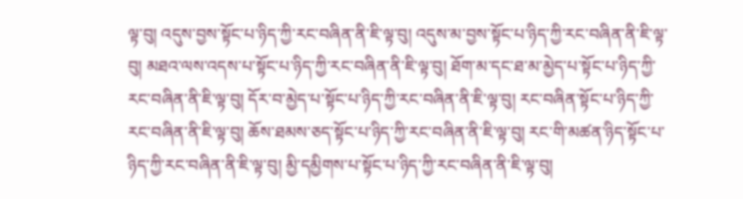ལྟ་བུ། འདུས་བྱས་སྟོང་པ་ཉིད་ཀྱི་རང་བཞིན་ནི་ཇི་ལྟ་བུ། འདུས་མ་བྱས་སྟོང་པ་ཉིད་ཀྱི་རང་བཞིན་ནི་ཇི་ལྟ་བུ། མཐའ་ལས་འདས་པ་སྟོང་པ་ཉིད་ཀྱི་རང་བཞིན་ནི་ཇི་ལྟ་བུ། ཐོག་མ་དང་ཐ་མ་མྱེད་པ་སྟོང་པ་ཉིད་ཀྱི་རང་བཞིན་ནི་ཇི་ལྟ་བུ། དོར་བ་མྱེད་པ་སྟོང་པ་ཉིད་ཀྱི་རང་བཞིན་ནི་ཇི་ལྟ་བུ། རང་བཞིན་སྟོང་པ་ཉིད་ཀྱི་རང་བཞིན་ནི་ཇི་ལྟ་བུ། ཆོས་ཐམས་ཅད་སྟོང་པ་ཉིད་ཀྱི་རང་བཞིན་ནི་ཇི་ལྟ་བུ། རང་གི་མཚན་ཉིད་སྟོང་པ་ཉིད་ཀྱི་རང་བཞིན་ནི་ཇི་ལྟ་བུ། མྱི་དམྱིགས་པ་སྟོང་པ་ཉིད་ཀྱི་རང་བཞིན་ནི་ཇི་ལྟ་བུ།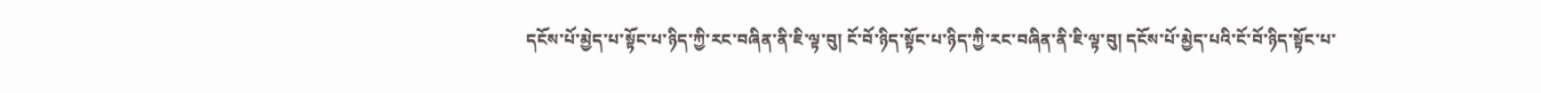དངོས་པོ་མྱེད་པ་སྟོང་པ་ཉིད་ཀྱི་རང་བཞིན་ནི་ཇི་ལྟ་བུ། ངོ་བོ་ཉིད་སྟོང་པ་ཉིད་ཀྱི་རང་བཞིན་ནི་ཇི་ལྟ་བུ། དངོས་པོ་མྱེད་པའི་ངོ་བོ་ཉིད་སྟོང་པ་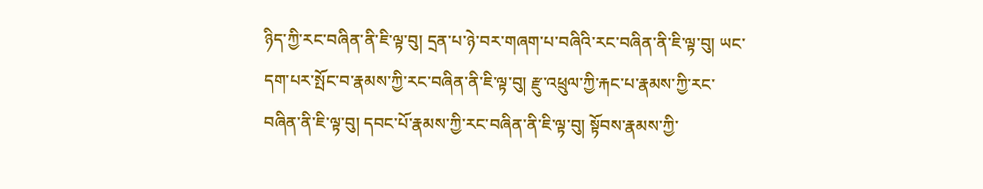ཉིད་ཀྱི་རང་བཞིན་ནི་ཇི་ལྟ་བུ། དྲན་པ་ཉེ་བར་གཞག་པ་བཞིའི་རང་བཞིན་ནི་ཇི་ལྟ་བུ། ཡང་དག་པར་སྤོང་བ་རྣམས་ཀྱི་རང་བཞིན་ནི་ཇི་ལྟ་བུ། རྫུ་འཕྲུལ་ཀྱི་རྐང་པ་རྣམས་ཀྱི་རང་བཞིན་ནི་ཇི་ལྟ་བུ། དབང་པོ་རྣམས་ཀྱི་རང་བཞིན་ནི་ཇི་ལྟ་བུ། སྟོབས་རྣམས་ཀྱི་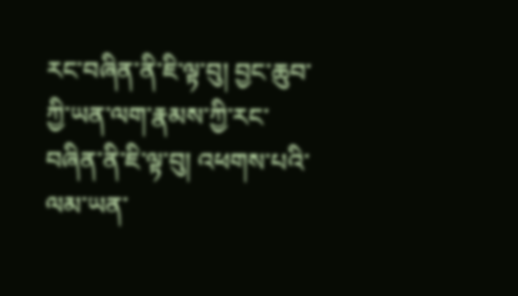རང་བཞིན་ནི་ཇི་ལྟ་བུ། བྱང་ཆུབ་ཀྱི་ཡན་ལག་རྣམས་ཀྱི་རང་བཞིན་ནི་ཇི་ལྟ་བུ། འཕགས་པའི་ལམ་ཡན་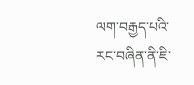ལག་བརྒྱད་པའི་རང་བཞིན་ནི་ཇི་